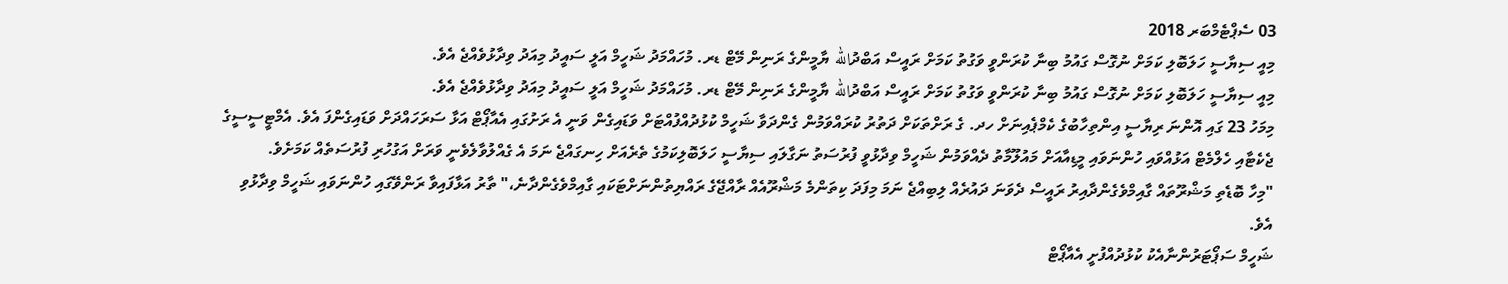03 ސެޕްޓެމްބަރ 2018
މިއީ ސިޔާސީ ހަލަބޮލި ކަމަށް ނުގޮސް ގައުމު ބިނާ ކުރަންވީ ވަގުތު ކަމަށް ރައީސް އަބްދުالله ޔާމީންގެ ރަނިން މޭޓް ޑރ. މުހައްމަދު ޝަހީމް އަލީ ސައީދު މިއަދު ވިދާޅުވެއްޖެ އެވެ.
މިއީ ސިޔާސީ ހަލަބޮލި ކަމަށް ނުގޮސް ގައުމު ބިނާ ކުރަންވީ ވަގުތު ކަމަށް ރައީސް އަބްދުالله ޔާމީންގެ ރަނިން މޭޓް ޑރ. މުހައްމަދު ޝަހީމް އަލީ ސައީދު މިއަދު ވިދާޅުވެއްޖެ އެވެ.
މިމަހު 23 ގައި އޮންނަ ރިޔާސީ އިންތިހާބުގެ ކެމްޕެއިނަށް ހދ. ގެ ރަށްތަކަށް ދަތުރު ކުރައްވަމުން ގެންދަވާ ޝަހީމް ކުޅުދުއްފުއްޓަށް ވަޑައިގެން ވަނީ އެ ރަށުގައި އެއާޕޯޓް އަޅާ ސަރަހައްދަށް ވަޑައިގެންފަ އެވެ. އެމްޓީސީސީގެ ޖެކެޓާއި ހެލްމެޓް އަޅުއްވައި ހުންނަވައި މީޑިއާއަށް މައުލޫމާތު ދެއްވަމުން ޝަހީމް ވިދާޅުވީ ފުރުސަތު ނަގާލައި ސިޔާސީ ހަލަބޮލިކަމުގެ ތެރެއަށް ހިނގައްޖެ ނަމަ އެ ގެއްލުވާލެވެނީ ވަރަށް އަގުހުރި ފުރުސަތެއް ކަމަށެވެ.
"މިހާ ބޮޑެތި މަޝްރޫތައް ގާއިމްވެގެންދާއިރު ރައީސް ދެވަނަ ދައުރެއް ލިބިއްޖެ ނަމަ މިފަދަ ކިތަންމެ މަޝްރޫއެއް ރާއްޖޭގެ ރައްޔިތުންނަށްޓަކައި ގާއިމްވެގެންދާނެ،" ތާރު އަޅާފައިވާ ރަންވޭގައި ހުންނަވައި ޝަހީމް ވިދާޅުވި އެވެ.
ޝަހީމް ސަޕޯޓަރުންނާއެކު ކުޅުދުއްފުށީ އެއާޕޯޓް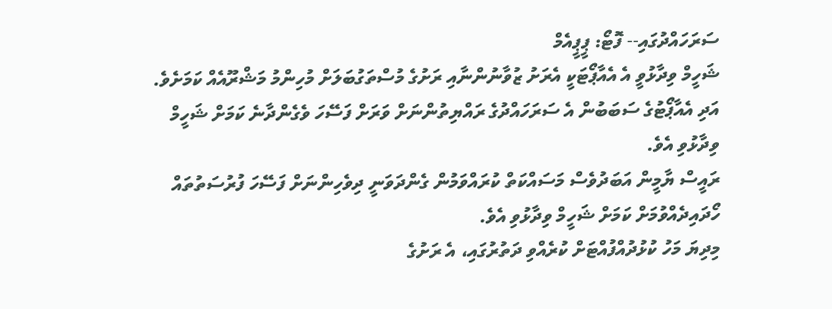ސަރަހައްދުގައި-- ފޮޓޯ: ޕީޕީއެމް
ޝަހީމް ވިދާޅުވީ އެ އެއާޕޯޓަކީ އެރަށު ޒުވާނުންނާއި ރަށުގެ މުސްތަގުބަލަށް މުހިންމު މަޝްރޫއެއް ކަމަށެވެ. އަދި އެއާޕޯޓުގެ ސަބަބުން އެ ސަރަހައްދުގެ ރައްޔިތުންނަށް ވަރަށް ފަސޭހަ ވެގެންދާނެ ކަމަށް ޝަހީމް ވިދާޅުވި އެވެ.
ރައީސް ޔާމީން އަބަދުވެސް މަސައްކަތް ކުރައްވަމުން ގެންދަވަނީ ދިވެހިންނަށް ފަސޭހަ ފުރުސަތުތައް ހޯދައިދެއްވުމަށް ކަމަށް ޝަހީމް ވިދާޅުވި އެވެ.
މިދިޔަ މަހު ކުޅުދުއްފުއްޓަށް ކުރެއްވި ދަތުރުގައި، އެ ރަށުގެ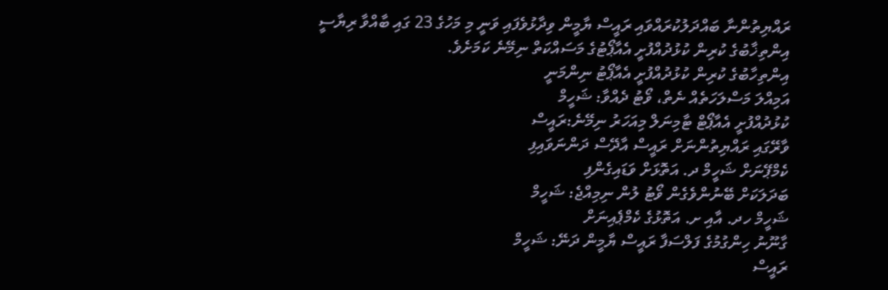ރައްޔިތުންނާ ބައްދަލުކުރައްވައި ރައީސް ޔާމީން ވިދާޅުވެފައި ވަނީ މި މަހުގެ 23 ގައި ބާއްވާ ރިޔާސީ އިންތިޚާބުގެ ކުރިން ކުޅުދުއްފުށީ އެއާޕޯޓުގެ މަސައްކަތް ނިމޭނެ ކަމަށެވެ.
އިންތިހާބުގެ ކުރިން ކުޅުދުއްފުށީ އެއާޕޯޓު ނިންމަނީ
އަމިއްލަ މަސްލަހަތެއް ނެތް، ވޯޓު ދެއްވާ: ޝަހީމް
ކުޅުދުއްފުށީ އެއާޕޯޓް ޓާމިނަލް މިއަހަރު ނިމޭނެ:ރައީސް
ވާރޭގައި ރައްޔިތުންނަށް ރައީސް އާދޭސް ދަންނަވައިފި
ކެމްޕޭނަށް ޝަހީމް ދ. އަތޮޅަށް ވަޑައިގެންފި
ބަދަލަކަށް ބޭނުންވެގެން ވޯޓު ލުން ނިމިއްޖެ: ޝަހީމް
ޝަހީމް ހދ. އާއި ށ. އަތޮޅުގެ ކެމްޕެއިނަށް
ގާނޫނު ހިންގުމުގެ ފަލްސަފާ ރައީސް ޔާމީން ދަނޭ: ޝަހީމް
ރައީސް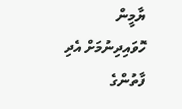ޔާމީން ހޮވައިދިނުމަށް އެދި ފާތުންގެ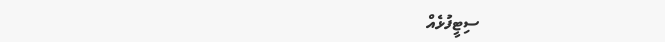ސިޓީފުޅެއް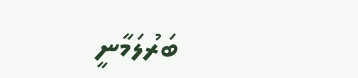ބަރުލަމާނީ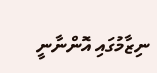ނިޒާމުގައި އޮންނާނީ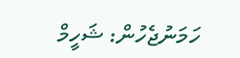ހަމަނުޖެހުން: ޝަހީމް